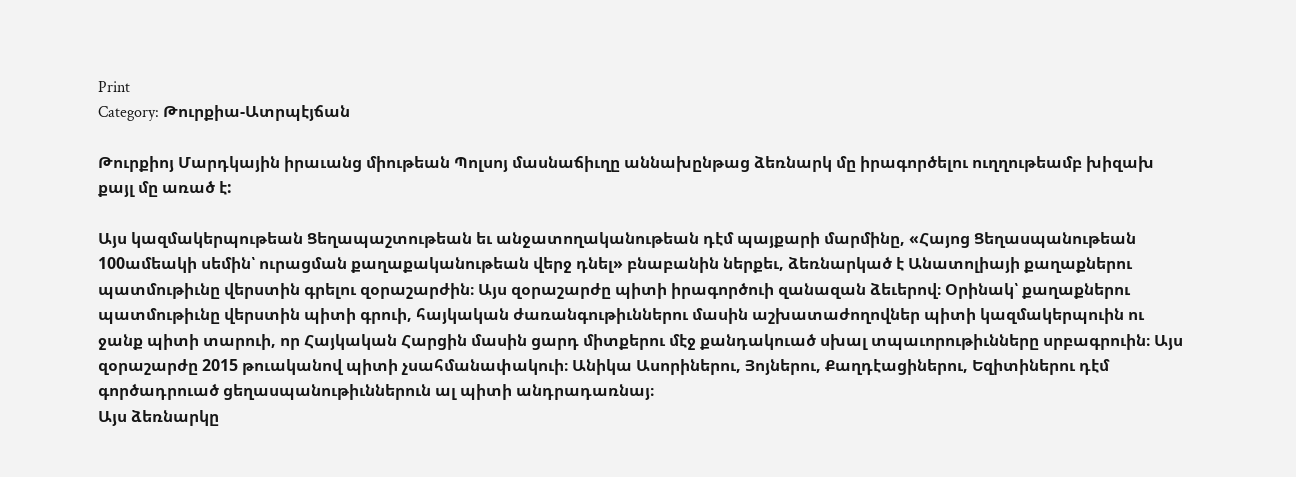Print
Category: Թուրքիա-Ատրպէյճան

Թուրքիոյ Մարդկային իրաւանց միութեան Պոլսոյ մասնաճիւղը աննախընթաց ձեռնարկ մը իրագործելու ուղղութեամբ խիզախ քայլ մը առած է:

Այս կազմակերպութեան Ցեղապաշտութեան եւ անջատողականութեան դէմ պայքարի մարմինը, «Հայոց Ցեղասպանութեան 100ամեակի սեմին՝ ուրացման քաղաքականութեան վերջ դնել» բնաբանին ներքեւ, ձեռնարկած է Անատոլիայի քաղաքներու պատմութիւնը վերստին գրելու զօրաշարժին։ Այս զօրաշարժը պիտի իրագործուի զանազան ձեւերով։ Օրինակ՝ քաղաքներու պատմութիւնը վերստին պիտի գրուի, հայկական ժառանգութիւններու մասին աշխատաժողովներ պիտի կազմակերպուին ու ջանք պիտի տարուի, որ Հայկական Հարցին մասին ցարդ միտքերու մէջ քանդակուած սխալ տպաւորութիւնները սրբագրուին։ Այս զօրաշարժը 2015 թուականով պիտի չսահմանափակուի։ Անիկա Ասորիներու, Յոյներու, Քաղդէացիներու, Եզիտիներու դէմ գործադրուած ցեղասպանութիւններուն ալ պիտի անդրադառնայ։
Այս ձեռնարկը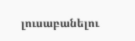լուսաբանելու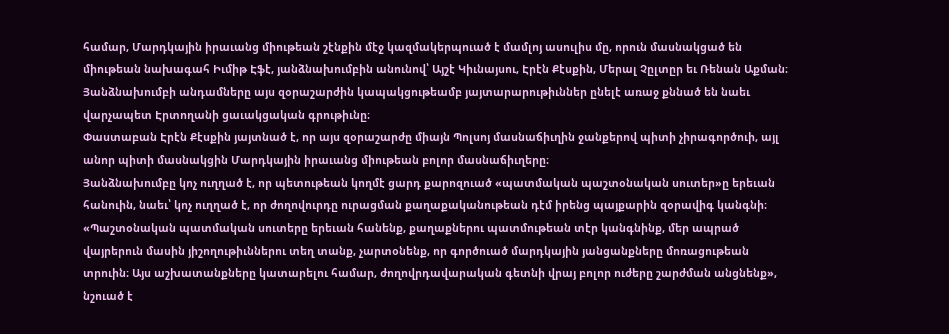համար, Մարդկային իրաւանց միութեան շէնքին մէջ կազմակերպուած է մամլոյ ասուլիս մը, որուն մասնակցած են միութեան նախագահ Իւմիթ Էֆէ, յանձնախումբին անունով՝ Այշէ Կիւնայսու, Էրէն Քէսքին, Մերալ Չըլտըր եւ Ռենան Աքման։ Յանձնախումբի անդամները այս զօրաշարժին կապակցութեամբ յայտարարութիւններ ընելէ առաջ քննած են նաեւ վարչապետ Էրտողանի ցաւակցական գրութիւնը։
Փաստաբան Էրէն Քէսքին յայտնած է, որ այս զօրաշարժը միայն Պոլսոյ մասնաճիւղին ջանքերով պիտի չիրագործուի, այլ անոր պիտի մասնակցին Մարդկային իրաւանց միութեան բոլոր մասնաճիւղերը։
Յանձնախումբը կոչ ուղղած է, որ պետութեան կողմէ ցարդ քարոզուած «պատմական պաշտօնական սուտեր»ը երեւան հանուին, նաեւ՝ կոչ ուղղած է, որ ժողովուրդը ուրացման քաղաքականութեան դէմ իրենց պայքարին զօրավիգ կանգնի։ «Պաշտօնական պատմական սուտերը երեւան հանենք, քաղաքներու պատմութեան տէր կանգնինք, մեր ապրած վայրերուն մասին յիշողութիւններու տեղ տանք, չարտօնենք, որ գործուած մարդկային յանցանքները մոռացութեան տրուին։ Այս աշխատանքները կատարելու համար, ժողովրդավարական գետնի վրայ բոլոր ուժերը շարժման անցնենք», նշուած է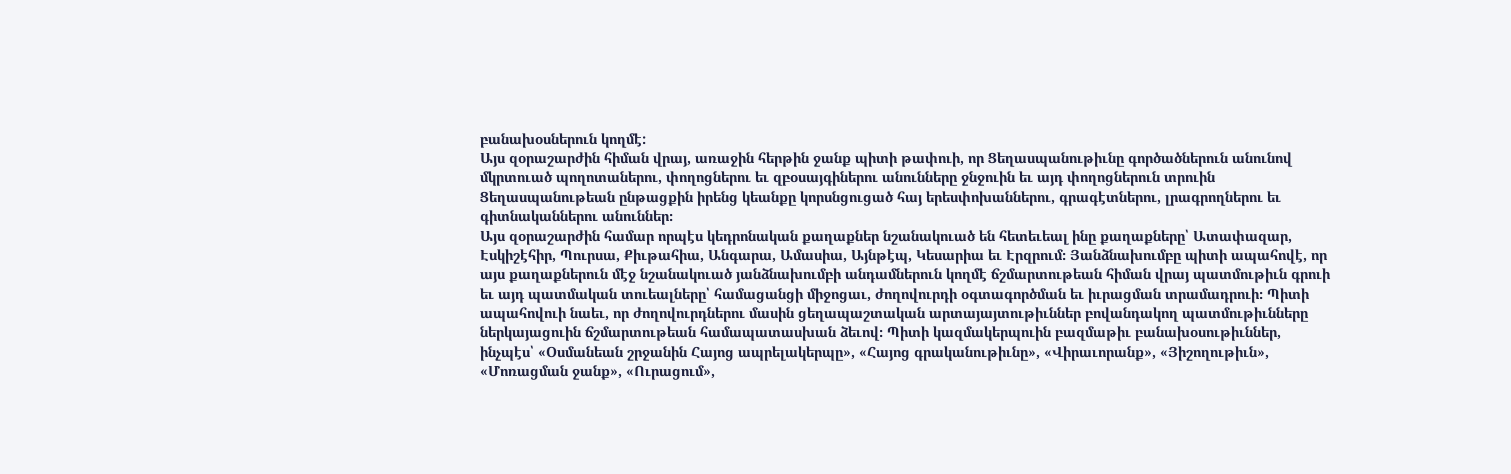բանախօսներուն կողմէ:
Այս զօրաշարժին հիման վրայ, առաջին հերթին ջանք պիտի թափուի, որ Ցեղասպանութիւնը գործածներուն անունով մկրտուած պողոտաներու, փողոցներու եւ զբօսայգիներու անունները ջնջուին եւ այդ փողոցներուն տրուին Ցեղասպանութեան ընթացքին իրենց կեանքը կորսնցուցած հայ երեսփոխաններու, գրագէտներու, լրագրողներու եւ գիտնականներու անուններ։
Այս զօրաշարժին համար որպէս կեդրոնական քաղաքներ նշանակուած են հետեւեալ ինը քաղաքները՝ Ատափազար, Էսկիշէհիր, Պուրսա, Քիւթահիա, Անգարա, Ամասիա, Այնթէպ, Կեսարիա եւ Էրզրում։ Յանձնախումբը պիտի ապահովէ, որ այս քաղաքներուն մէջ նշանակուած յանձնախումբի անդամներուն կողմէ ճշմարտութեան հիման վրայ պատմութիւն գրուի եւ այդ պատմական տուեալները՝ համացանցի միջոցաւ, ժողովուրդի օգտագործման եւ իւրացման տրամադրուի։ Պիտի ապահովուի նաեւ, որ ժողովուրդներու մասին ցեղապաշտական արտայայտութիւններ բովանդակող պատմութիւնները ներկայացուին ճշմարտութեան համապատասխան ձեւով։ Պիտի կազմակերպուին բազմաթիւ բանախօսութիւններ, ինչպէս՝ «Օսմանեան շրջանին Հայոց ապրելակերպը», «Հայոց գրականութիւնը», «Վիրաւորանք», «Յիշողութիւն», «Մոռացման ջանք», «Ուրացում»,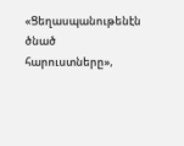«Ցեղասպանութենէն ծնած հարուստները»,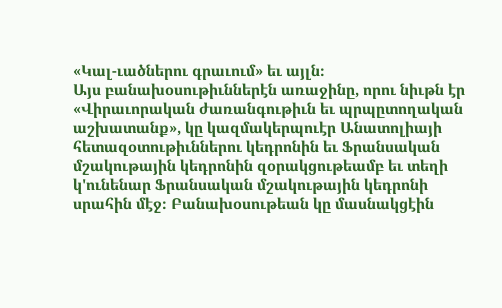«Կալ-ւածներու գրաւում» եւ այլն։
Այս բանախօսութիւններէն առաջինը, որու նիւթն էր «Վիրաւորական ժառանգութիւն եւ պրպըտողական աշխատանք», կը կազմակերպուէր Անատոլիայի հետազօտութիւններու կեդրոնին եւ Ֆրանսական մշակութային կեդրոնին զօրակցութեամբ եւ տեղի կ'ունենար Ֆրանսական մշակութային կեդրոնի սրահին մէջ։ Բանախօսութեան կը մասնակցէին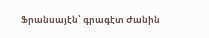Ֆրանսայէն՝ գրագէտ Ժանին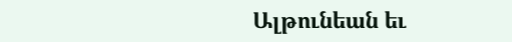Ալթունեան եւ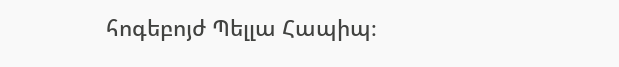հոգեբոյժ Պելլա Հապիպ։